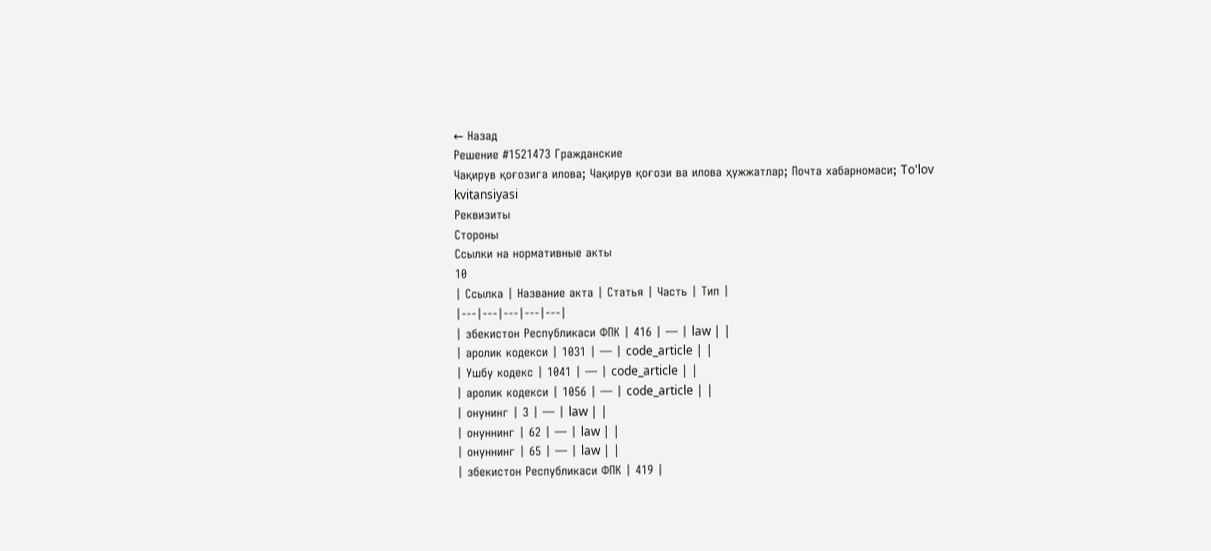← Назад
Решение #1521473 Гражданские
Чақирув қоғозига илова; Чақирув қоғози ва илова ҳужжатлар; Почта хабарномаси; To'lov kvitansiyasi
Реквизиты
Стороны
Ссылки на нормативные акты
10
| Ссылка | Название акта | Статья | Часть | Тип |
|---|---|---|---|---|
| збекистон Республикаси ФПК | 416 | — | law | |
| аролик кодекси | 1031 | — | code_article | |
| Ушбу кодекс | 1041 | — | code_article | |
| аролик кодекси | 1056 | — | code_article | |
| онунинг | 3 | — | law | |
| онуннинг | 62 | — | law | |
| онуннинг | 65 | — | law | |
| збекистон Республикаси ФПК | 419 |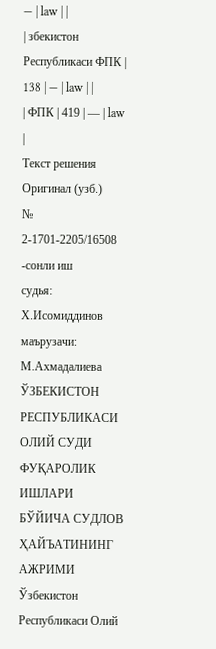— | law | |
| збекистон Республикаси ФПК | 138 | — | law | |
| ФПК | 419 | — | law |
Текст решения
Оригинал (узб.)
№ 2-1701-2205/16508 -сонли иш
судья: Х.Исомиддинов
маърузачи: М.Ахмадалиева
ЎЗБЕКИСТОН РЕСПУБЛИКАСИ ОЛИЙ СУДИ ФУҚАРОЛИК
ИШЛАРИ БЎЙИЧА СУДЛОВ ҲАЙЪАТИНИНГ
АЖРИМИ
Ўзбекистон Республикаси Олий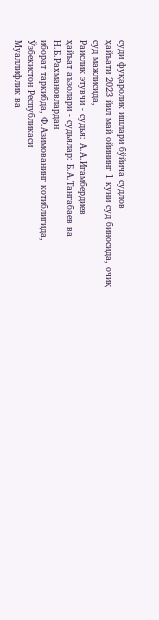суди фуқаролик ишлари бўйича судлов
ҳайъати 2023 йил май ойининг 1 куни суд биносида, очиқ суд мажлисида,
Раислик этувчи - судья: А.А.Игамбердиев
ҳайъат аъзолари - судьялар: Б.А.Тангабаев ва Н.Б.Рахмановлардан
иборат таркибда, Ф.Азимованинг котиблигида, Ўзбекистон Республикаси
Муаллифлик ва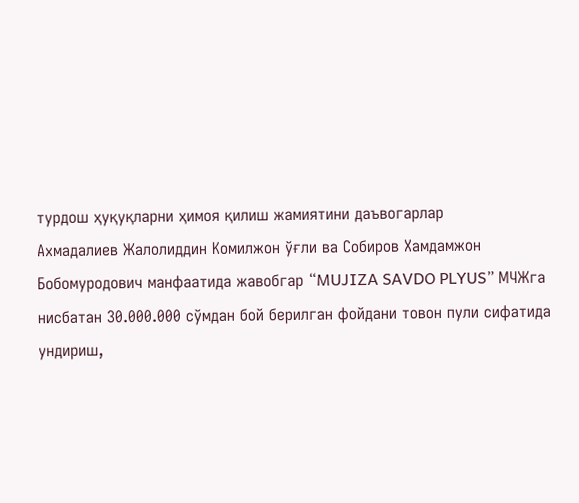турдош ҳуқуқларни ҳимоя қилиш жамиятини даъвогарлар
Ахмадалиев Жалолиддин Комилжон ўғли ва Собиров Хамдамжон
Бобомуродович манфаатида жавобгар “MUJIZA SAVDO PLYUS” МЧЖга
нисбатан 30.000.000 сўмдан бой берилган фойдани товон пули сифатида
ундириш,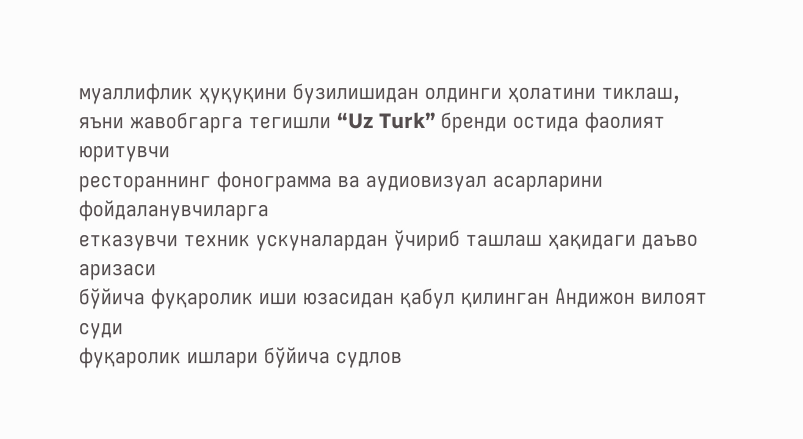муаллифлик ҳуқуқини бузилишидан олдинги ҳолатини тиклаш,
яъни жавобгарга тегишли “Uz Turk” бренди остида фаолият юритувчи
рестораннинг фонограмма ва аудиовизуал асарларини фойдаланувчиларга
етказувчи техник ускуналардан ўчириб ташлаш ҳақидаги даъво аризаси
бўйича фуқаролик иши юзасидан қабул қилинган Андижон вилоят суди
фуқаролик ишлари бўйича судлов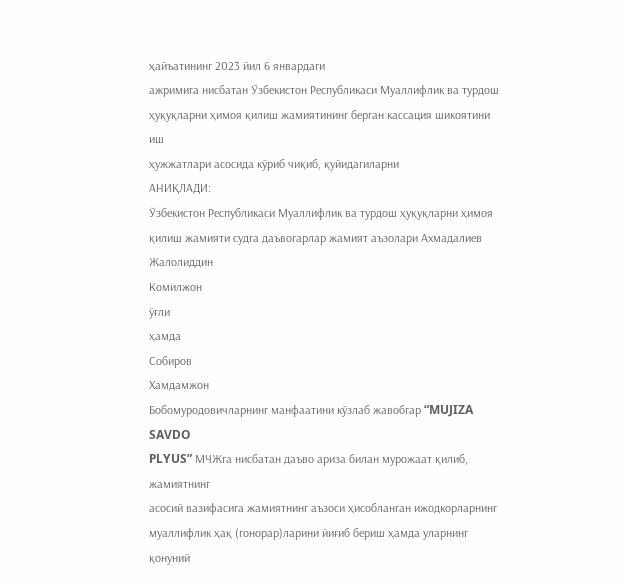ҳайъатининг 2023 йил 6 январдаги
ажримига нисбатан Ўзбекистон Республикаси Муаллифлик ва турдош
ҳуқуқларни ҳимоя қилиш жамиятининг берган кассация шикоятини иш
ҳужжатлари асосида кўриб чиқиб, қуйидагиларни
АНИҚЛАДИ:
Ўзбекистон Республикаси Муаллифлик ва турдош ҳуқуқларни ҳимоя
қилиш жамияти судга даъвогарлар жамият аъзолари Ахмадалиев
Жалолиддин
Комилжон
ўғли
ҳамда
Собиров
Хамдамжон
Бобомуродовичларнинг манфаатини кўзлаб жавобгар “MUJIZA SAVDO
PLYUS” МЧЖга нисбатан даъво ариза билан мурожаат қилиб, жамиятнинг
асосий вазифасига жамиятнинг аъзоси ҳисобланган ижодкорларнинг
муаллифлик ҳақ (гонорар)ларини йиғиб бериш ҳамда уларнинг қонуний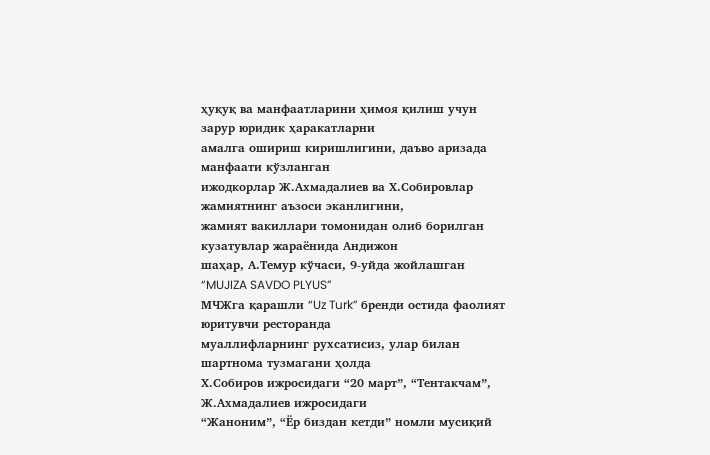ҳуқуқ ва манфаатларини ҳимоя қилиш учун зарур юридик ҳаракатларни
амалга ошириш киришлигини, даъво аризада манфаати кўзланган
ижодкорлар Ж.Ахмадалиев ва Х.Собировлар жамиятнинг аъзоси эканлигини,
жамият вакиллари томонидан олиб борилган кузатувлар жараёнида Андижон
шаҳар, А.Темур кўчаси, 9-уйда жойлашган “MUJIZA SAVDO PLYUS”
МЧЖга қарашли “Uz Turk” бренди остида фаолият юритувчи ресторанда
муаллифларнинг рухсатисиз, улар билан шартнома тузмагани ҳолда
Х.Собиров ижросидаги “20 март”, “Тентакчам”, Ж.Ахмадалиев ижросидаги
“Жаноним”, “Ёр биздан кетди” номли мусиқий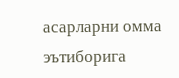асарларни омма эътиборига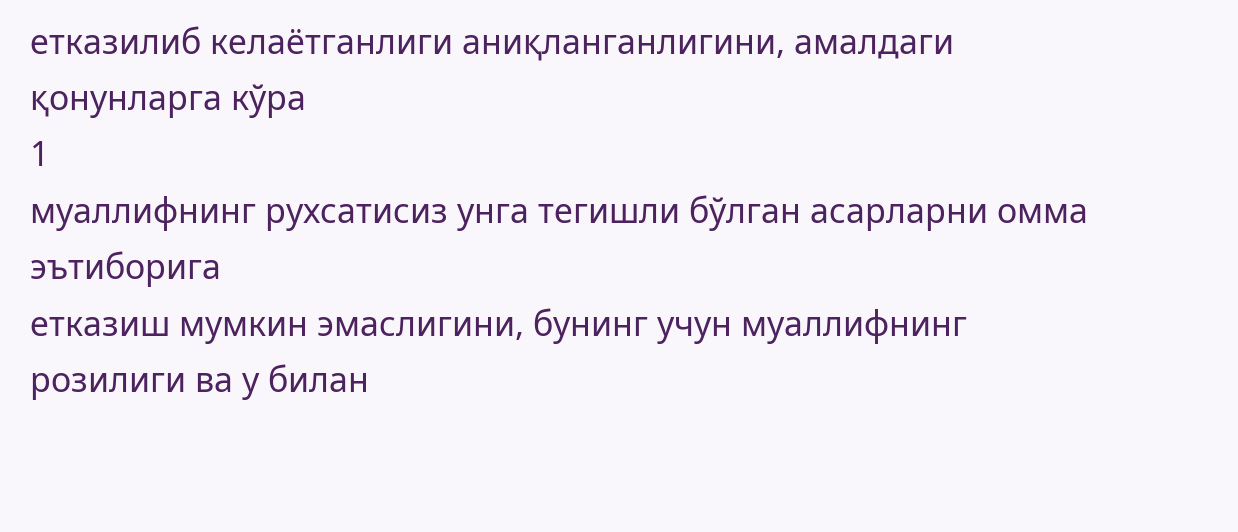етказилиб келаётганлиги аниқланганлигини, амалдаги қонунларга кўра
1
муаллифнинг рухсатисиз унга тегишли бўлган асарларни омма эътиборига
етказиш мумкин эмаслигини, бунинг учун муаллифнинг розилиги ва у билан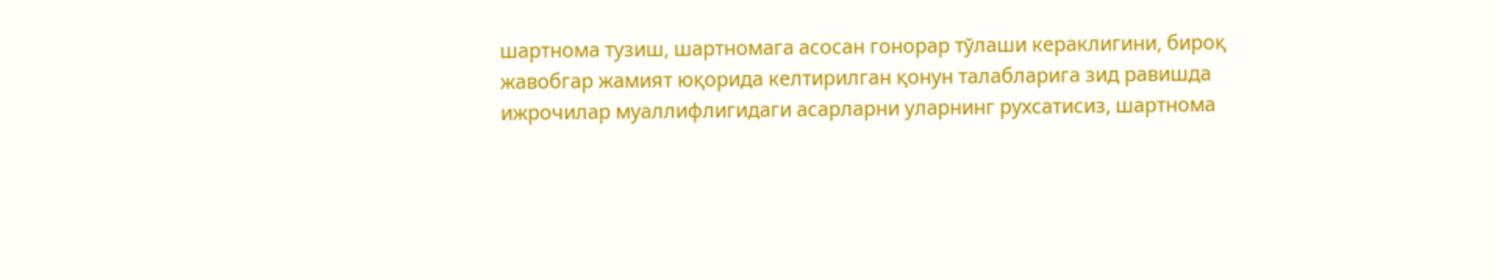шартнома тузиш, шартномага асосан гонорар тўлаши кераклигини, бироқ
жавобгар жамият юқорида келтирилган қонун талабларига зид равишда
ижрочилар муаллифлигидаги асарларни уларнинг рухсатисиз, шартнома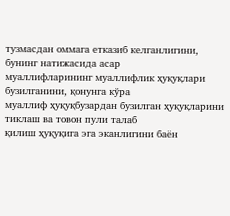тузмасдан оммага етказиб келганлигини, бунинг натижасида асар
муаллифларининг муаллифлик ҳуқуқлари бузилганини, қонунга кўра
муаллиф ҳуқуқбузардан бузилган ҳуқуқларини тиклаш ва товон пули талаб
қилиш ҳуқуқига эга эканлигини баён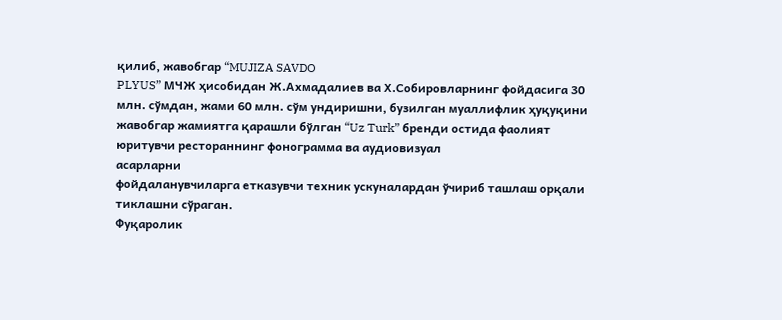қилиб, жавобгар “MUJIZA SAVDO
PLYUS” МЧЖ ҳисобидан Ж.Ахмадалиев ва Х.Собировларнинг фойдасига 30
млн. сўмдан, жами 60 млн. сўм ундиришни, бузилган муаллифлик ҳуқуқини
жавобгар жамиятга қарашли бўлган “Uz Turk” бренди остида фаолият
юритувчи рестораннинг фонограмма ва аудиовизуал
асарларни
фойдаланувчиларга етказувчи техник ускуналардан ўчириб ташлаш орқали
тиклашни сўраган.
Фуқаролик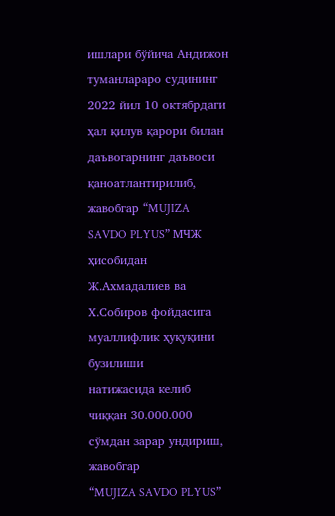ишлари бўйича Андижон туманлараро судининг
2022 йил 10 октябрдаги ҳал қилув қарори билан даъвогарнинг даъвоси
қаноатлантирилиб, жавобгар “MUJIZA SAVDO PLYUS” МЧЖ ҳисобидан
Ж.Ахмадалиев ва Х.Собиров фойдасига муаллифлик ҳуқуқини бузилиши
натижасида келиб чиққан 30.000.000 сўмдан зарар ундириш, жавобгар
“MUJIZA SAVDO PLYUS”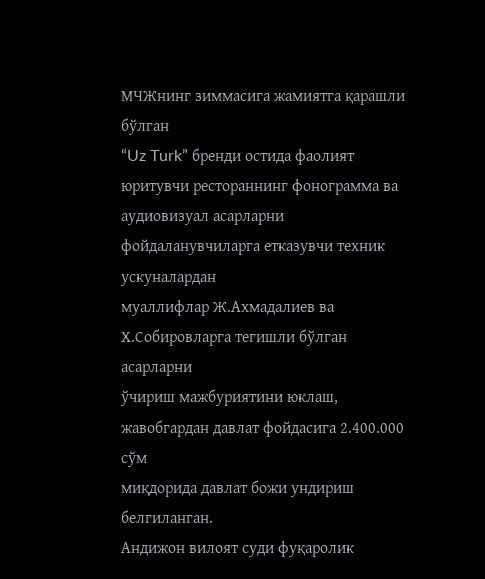МЧЖнинг зиммасига жамиятга қарашли бўлган
“Uz Turk” бренди остида фаолият юритувчи рестораннинг фонограмма ва
аудиовизуал асарларни фойдаланувчиларга етказувчи техник ускуналардан
муаллифлар Ж.Ахмадалиев ва Х.Собировларга тегишли бўлган асарларни
ўчириш мажбуриятини юклаш, жавобгардан давлат фойдасига 2.400.000 сўм
миқдорида давлат божи ундириш белгиланган.
Андижон вилоят суди фуқаролик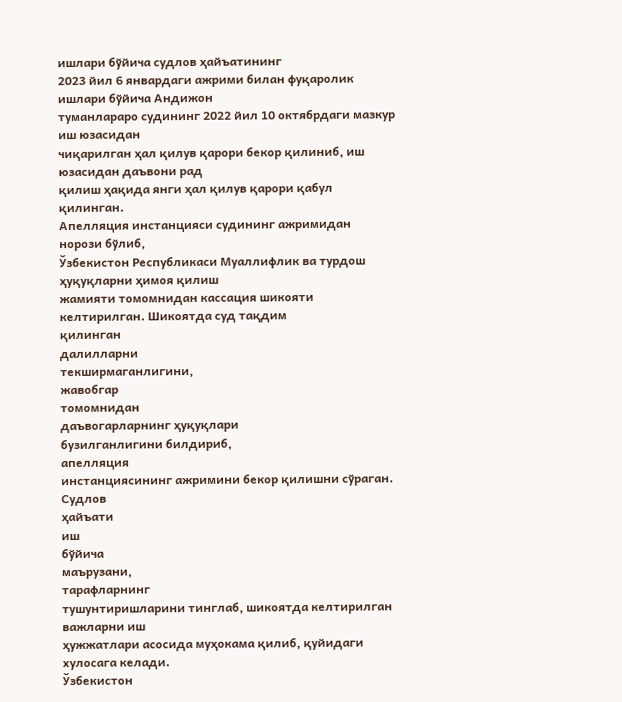ишлари бўйича судлов ҳайъатининг
2023 йил 6 январдаги ажрими билан фуқаролик ишлари бўйича Андижон
туманлараро судининг 2022 йил 10 октябрдаги мазкур иш юзасидан
чиқарилган ҳал қилув қарори бекор қилиниб, иш юзасидан даъвони рад
қилиш ҳақида янги ҳал қилув қарори қабул қилинган.
Апелляция инстанцияси судининг ажримидан норози бўлиб,
Ўзбекистон Республикаси Муаллифлик ва турдош ҳуқуқларни ҳимоя қилиш
жамияти томомнидан кассация шикояти келтирилган. Шикоятда суд тақдим
қилинган
далилларни
текширмаганлигини,
жавобгар
томомнидан
даъвогарларнинг ҳуқуқлари
бузилганлигини билдириб,
апелляция
инстанциясининг ажримини бекор қилишни сўраган.
Судлов
ҳайъати
иш
бўйича
маърузани,
тарафларнинг
тушунтиришларини тинглаб, шикоятда келтирилган важларни иш
ҳужжатлари асосида муҳокама қилиб, қуйидаги хулосага келади.
Ўзбекистон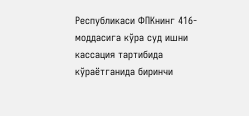Республикаси ФПКнинг 416-моддасига кўра суд ишни
кассация тартибида кўраётганида биринчи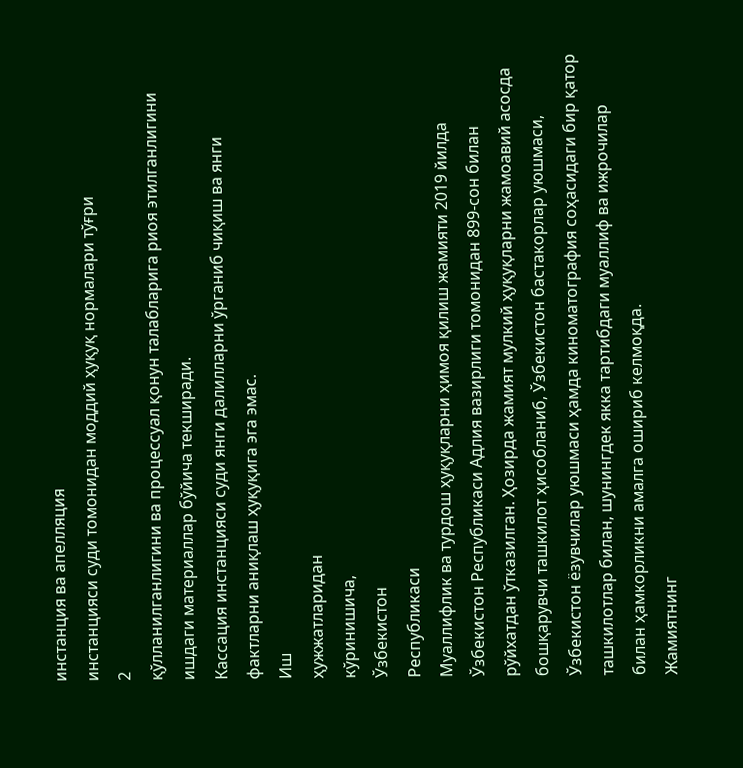инстанция ва апелляция
инстанцияси суди томонидан моддий ҳуқуқ нормалари тўғри
2
қўлланилганлигини ва процессуал қонун талабларига риоя этилганлигини
ишдаги материаллар бўйича текширади.
Кассация инстанцияси суди янги далилларни ўрганиб чиқиш ва янги
фактларни аниқлаш ҳуқуқига эга эмас.
Иш
ҳужжатларидан
кўринишича,
Ўзбекистон
Республикаси
Муаллифлик ва турдош ҳуқуқларни ҳимоя қилиш жамияти 2019 йилда
Ўзбекистон Республикаси Адлия вазирлиги томонидан 899-сон билан
рўйхатдан ўтказилган. Ҳозирда жамият мулкий ҳуқуқларни жамоавий асосда
бошқарувчи ташкилот ҳисобланиб, Ўзбекистон бастакорлар уюшмаси,
Ўзбекистон ёзувчилар уюшмаси ҳамда киноматография соҳасидаги бир қатор
ташкилотлар билан, шунингдек якка тартибдаги муаллиф ва ижрочилар
билан ҳамкорликни амалга ошириб келмоқда.
Жамиятнинг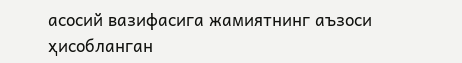асосий вазифасига жамиятнинг аъзоси ҳисобланган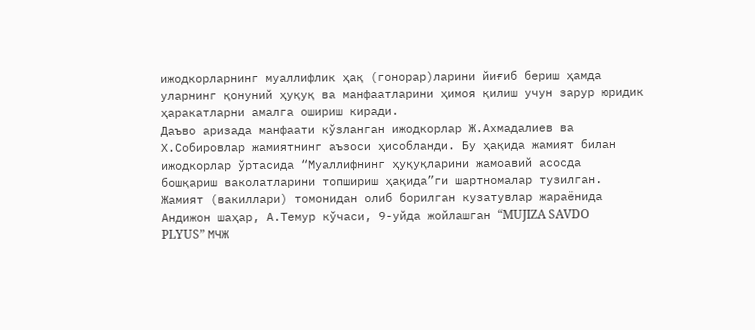ижодкорларнинг муаллифлик ҳақ (гонорар)ларини йиғиб бериш ҳамда
уларнинг қонуний ҳуқуқ ва манфаатларини ҳимоя қилиш учун зарур юридик
ҳаракатларни амалга ошириш киради.
Даъво аризада манфаати кўзланган ижодкорлар Ж.Ахмадалиев ва
Х.Собировлар жамиятнинг аъзоси ҳисобланди. Бу ҳақида жамият билан
ижодкорлар ўртасида “Муаллифнинг ҳуқуқларини жамоавий асосда
бошқариш ваколатларини топшириш ҳақида”ги шартномалар тузилган.
Жамият (вакиллари) томонидан олиб борилган кузатувлар жараёнида
Андижон шаҳар, А.Темур кўчаси, 9-уйда жойлашган “MUJIZA SAVDO
PLYUS” МЧЖ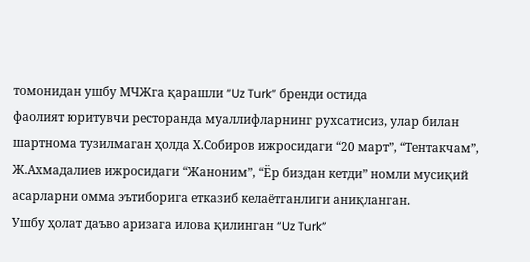томонидан ушбу МЧЖга қарашли “Uz Turk” бренди остида
фаолият юритувчи ресторанда муаллифларнинг рухсатисиз, улар билан
шартнома тузилмаган ҳолда Х.Собиров ижросидаги “20 март”, “Тентакчам”,
Ж.Ахмадалиев ижросидаги “Жаноним”, “Ёр биздан кетди” номли мусиқий
асарларни омма эътиборига етказиб келаётганлиги аниқланган.
Ушбу ҳолат даъво аризага илова қилинган “Uz Turk”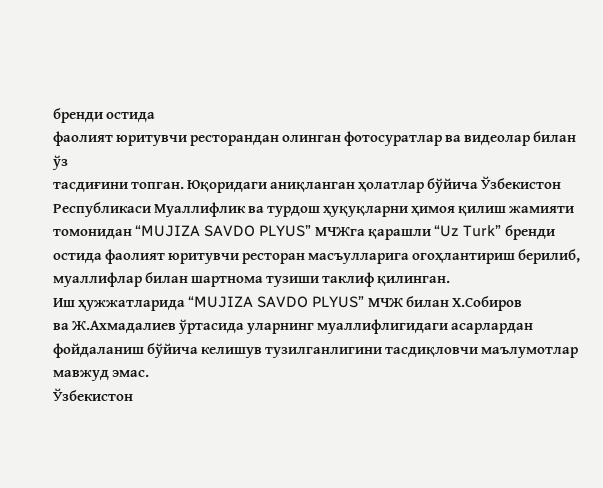бренди остида
фаолият юритувчи ресторандан олинган фотосуратлар ва видеолар билан ўз
тасдиғини топган. Юқоридаги аниқланган ҳолатлар бўйича Ўзбекистон
Республикаси Муаллифлик ва турдош ҳуқуқларни ҳимоя қилиш жамияти
томонидан “MUJIZA SAVDO PLYUS” МЧЖга қарашли “Uz Turk” бренди
остида фаолият юритувчи ресторан масъулларига огоҳлантириш берилиб,
муаллифлар билан шартнома тузиши таклиф қилинган.
Иш ҳужжатларида “MUJIZA SAVDO PLYUS” МЧЖ билан Х.Собиров
ва Ж.Ахмадалиев ўртасида уларнинг муаллифлигидаги асарлардан
фойдаланиш бўйича келишув тузилганлигини тасдиқловчи маълумотлар
мавжуд эмас.
Ўзбекистон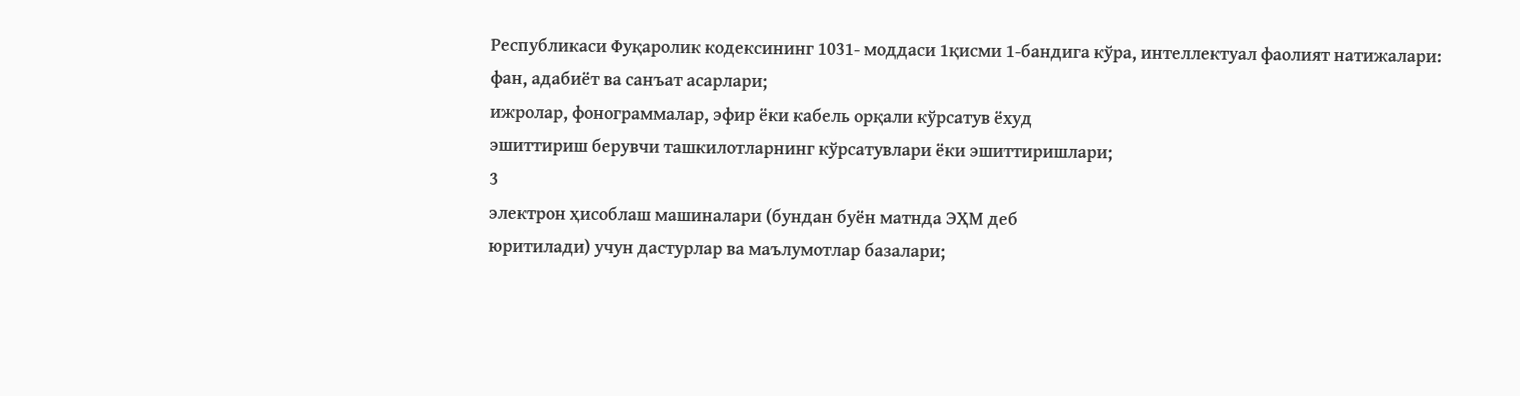Республикаси Фуқаролик кодексининг 1031- моддаси 1қисми 1-бандига кўра, интеллектуал фаолият натижалари:
фан, адабиёт ва санъат асарлари;
ижролар, фонограммалар, эфир ёки кабель орқали кўрсатув ёхуд
эшиттириш берувчи ташкилотларнинг кўрсатувлари ёки эшиттиришлари;
3
электрон ҳисоблаш машиналари (бундан буён матнда ЭҲМ деб
юритилади) учун дастурлар ва маълумотлар базалари;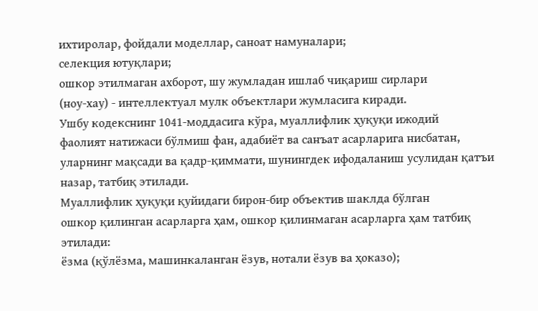ихтиролар, фойдали моделлар, саноат намуналари;
селекция ютуқлари;
ошкор этилмаган ахборот, шу жумладан ишлаб чиқариш сирлари
(ноу-хау) - интеллектуал мулк объектлари жумласига киради.
Ушбу кодекснинг 1041-моддасига кўра, муаллифлик ҳуқуқи ижодий
фаолият натижаси бўлмиш фан, адабиёт ва санъат асарларига нисбатан,
уларнинг мақсади ва қадр-қиммати, шунингдек ифодаланиш усулидан қатъи
назар, татбиқ этилади.
Муаллифлик ҳуқуқи қуйидаги бирон-бир объектив шаклда бўлган
ошкор қилинган асарларга ҳам, ошкор қилинмаган асарларга ҳам татбиқ
этилади:
ёзма (қўлёзма, машинкаланган ёзув, нотали ёзув ва ҳоказо);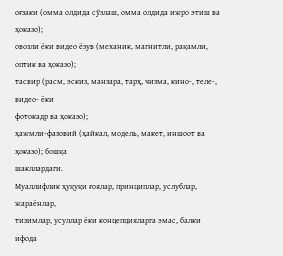оғзаки (омма олдида сўзлаш, омма олдида ижро этиш ва ҳоказо);
овозли ёки видео ёзув (механик, магнитли, рақамли, оптик ва ҳоказо);
тасвир (расм, эскиз, манзара, тарҳ, чизма, кино-, теле-, видео- ёки
фотокадр ва ҳоказо);
ҳажмли-фазовий (ҳайкал, модель, макет, иншоот ва ҳоказо); бошқа
шакллардаги.
Муаллифлик ҳуқуқи ғоялар, принциплар, услублар, жараёнлар,
тизимлар, усуллар ёки концепцияларга эмас, балки ифода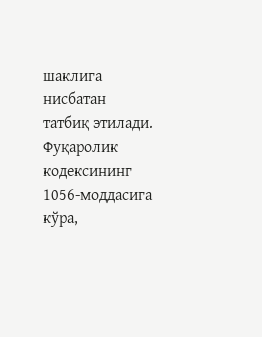шаклига нисбатан
татбиқ этилади.
Фуқаролик кодексининг 1056-моддасига кўра,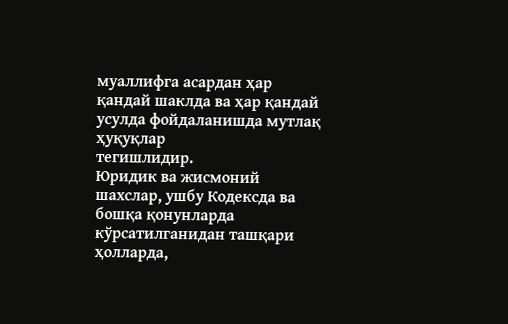муаллифга асардан ҳар
қандай шаклда ва ҳар қандай усулда фойдаланишда мутлақ ҳуқуқлар
тегишлидир.
Юридик ва жисмоний шахслар, ушбу Кодексда ва бошқа қонунларда
кўрсатилганидан ташқари ҳолларда,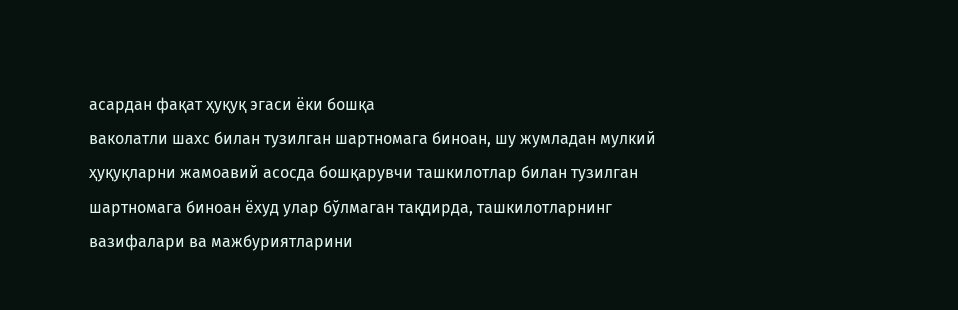асардан фақат ҳуқуқ эгаси ёки бошқа
ваколатли шахс билан тузилган шартномага биноан, шу жумладан мулкий
ҳуқуқларни жамоавий асосда бошқарувчи ташкилотлар билан тузилган
шартномага биноан ёхуд улар бўлмаган тақдирда, ташкилотларнинг
вазифалари ва мажбуриятларини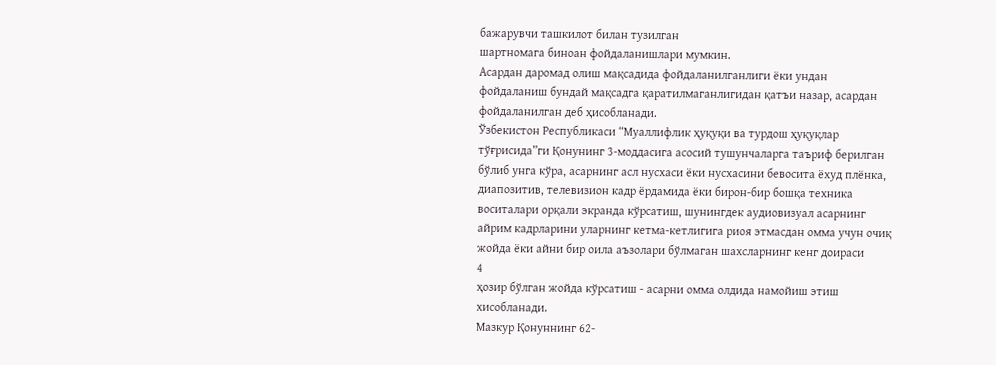бажарувчи ташкилот билан тузилган
шартномага биноан фойдаланишлари мумкин.
Асардан даромад олиш мақсадида фойдаланилганлиги ёки ундан
фойдаланиш бундай мақсадга қаратилмаганлигидан қатъи назар, асардан
фойдаланилган деб ҳисобланади.
Ўзбекистон Республикаси “Муаллифлик ҳуқуқи ва турдош ҳуқуқлар
тўғрисида”ги Қонунинг 3-моддасига асосий тушунчаларга таъриф берилган
бўлиб унга кўра, асарнинг асл нусхаси ёки нусхасини бевосита ёхуд плёнка,
диапозитив, телевизион кадр ёрдамида ёки бирон-бир бошқа техника
воситалари орқали экранда кўрсатиш, шунингдек аудиовизуал асарнинг
айрим кадрларини уларнинг кетма-кетлигига риоя этмасдан омма учун очиқ
жойда ёки айни бир оила аъзолари бўлмаган шахсларнинг кенг доираси
4
ҳозир бўлган жойда кўрсатиш - асарни омма олдида намойиш этиш
хисобланади.
Мазкур Қонуннинг 62-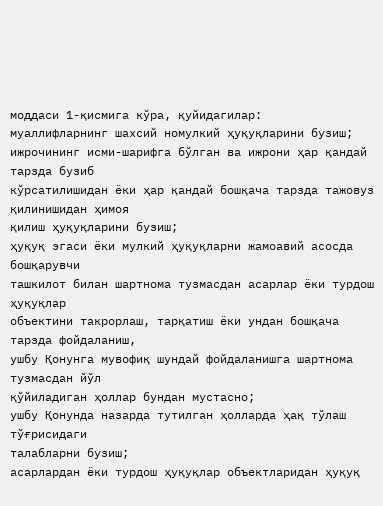моддаси 1-қисмига кўра, қуйидагилар:
муаллифларнинг шахсий номулкий ҳуқуқларини бузиш;
ижрочининг исми-шарифга бўлган ва ижрони ҳар қандай тарзда бузиб
кўрсатилишидан ёки ҳар қандай бошқача тарзда тажовуз қилинишидан ҳимоя
қилиш ҳуқуқларини бузиш;
ҳуқуқ эгаси ёки мулкий ҳуқуқларни жамоавий асосда бошқарувчи
ташкилот билан шартнома тузмасдан асарлар ёки турдош ҳуқуқлар
объектини такрорлаш, тарқатиш ёки ундан бошқача тарзда фойдаланиш,
ушбу Қонунга мувофиқ шундай фойдаланишга шартнома тузмасдан йўл
қўйиладиган ҳоллар бундан мустасно;
ушбу Қонунда назарда тутилган ҳолларда ҳақ тўлаш тўғрисидаги
талабларни бузиш;
асарлардан ёки турдош ҳуқуқлар объектларидан ҳуқуқ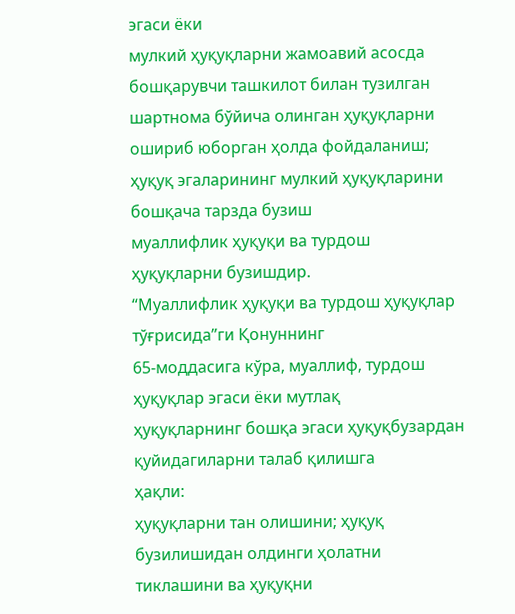эгаси ёки
мулкий ҳуқуқларни жамоавий асосда бошқарувчи ташкилот билан тузилган
шартнома бўйича олинган ҳуқуқларни ошириб юборган ҳолда фойдаланиш;
ҳуқуқ эгаларининг мулкий ҳуқуқларини бошқача тарзда бузиш
муаллифлик ҳуқуқи ва турдош ҳуқуқларни бузишдир.
“Муаллифлик ҳуқуқи ва турдош ҳуқуқлар тўғрисида”ги Қонуннинг
65-моддасига кўра, муаллиф, турдош ҳуқуқлар эгаси ёки мутлақ
ҳуқуқларнинг бошқа эгаси ҳуқуқбузардан қуйидагиларни талаб қилишга
ҳақли:
ҳуқуқларни тан олишини; ҳуқуқ бузилишидан олдинги ҳолатни
тиклашини ва ҳуқуқни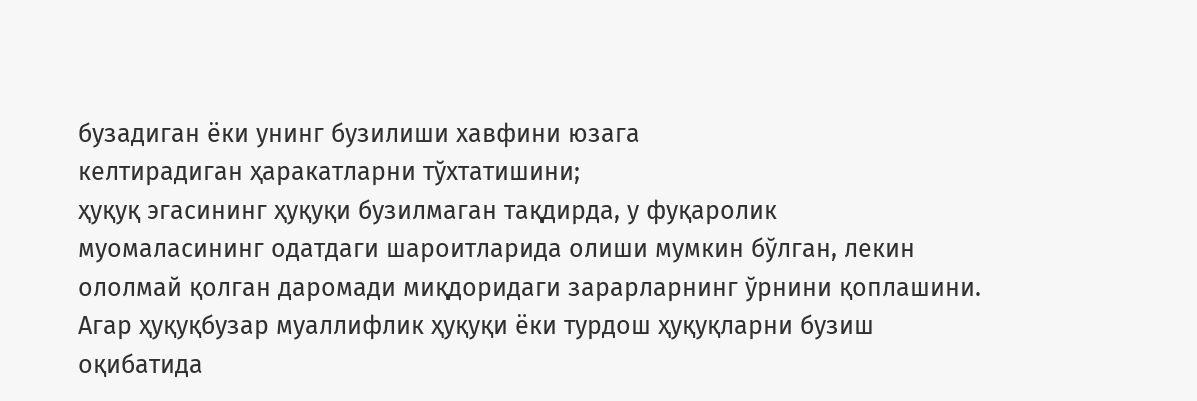бузадиган ёки унинг бузилиши хавфини юзага
келтирадиган ҳаракатларни тўхтатишини;
ҳуқуқ эгасининг ҳуқуқи бузилмаган тақдирда, у фуқаролик
муомаласининг одатдаги шароитларида олиши мумкин бўлган, лекин
ололмай қолган даромади миқдоридаги зарарларнинг ўрнини қоплашини.
Агар ҳуқуқбузар муаллифлик ҳуқуқи ёки турдош ҳуқуқларни бузиш
оқибатида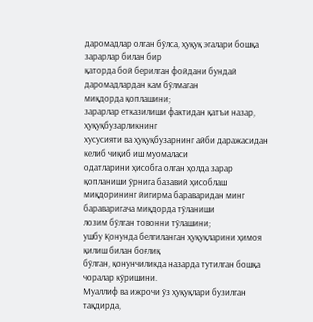даромадлар олган бўлса, ҳуқуқ эгалари бошқа зарарлар билан бир
қаторда бой берилган фойдани бундай даромадлардан кам бўлмаган
миқдорда қоплашини;
зарарлар етказилиши фактидан қатъи назар, ҳуқуқбузарликнинг
хусусияти ва ҳуқуқбузарнинг айби даражасидан келиб чиқиб иш муомаласи
одатларини ҳисобга олган ҳолда зарар қопланиши ўрнига базавий ҳисоблаш
миқдорининг йигирма бараваридан минг бараваригача миқдорда тўланиши
лозим бўлган товонни тўлашини;
ушбу Қонунда белгиланган ҳуқуқларини ҳимоя қилиш билан боғлиқ
бўлган, қонунчиликда назарда тутилган бошқа чоралар кўришини.
Муаллиф ва ижрочи ўз ҳуқуқлари бузилган тақдирда,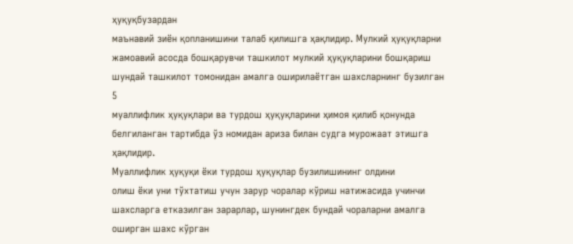ҳуқуқбузардан
маънавий зиён қопланишини талаб қилишга ҳақлидир. Мулкий ҳуқуқларни
жамоавий асосда бошқарувчи ташкилот мулкий ҳуқуқларини бошқариш
шундай ташкилот томонидан амалга оширилаётган шахсларнинг бузилган
5
муаллифлик ҳуқуқлари ва турдош ҳуқуқларини ҳимоя қилиб қонунда
белгиланган тартибда ўз номидан ариза билан судга мурожаат этишга
ҳақлидир.
Муаллифлик ҳуқуқи ёки турдош ҳуқуқлар бузилишининг олдини
олиш ёки уни тўхтатиш учун зарур чоралар кўриш натижасида учинчи
шахсларга етказилган зарарлар, шунингдек бундай чораларни амалга
оширган шахс кўрган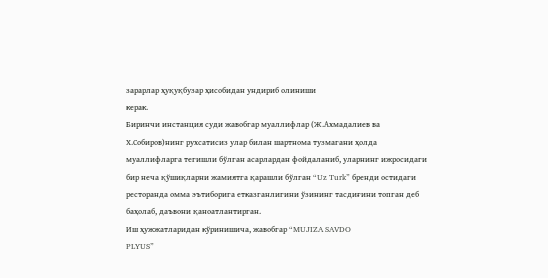зарарлар ҳуқуқбузар ҳисобидан ундириб олиниши
керак.
Биринчи инстанция суди жавобгар муаллифлар (Ж.Ахмадалиев ва
Х.Собиров)нинг рухсатисиз улар билан шартнома тузмагани ҳолда
муаллифларга тегишли бўлган асарлардан фойдаланиб, уларнинг ижросидаги
бир неча қўшиқларни жамиятга қарашли бўлган “Uz Turk” бренди остидаги
ресторанда омма эътиборига етказганлигини ўзининг тасдиғини топган деб
баҳолаб, даъвони қаноатлантирган.
Иш ҳужжатларидан кўринишича, жавобгар “MUJIZA SAVDO
PLYUS”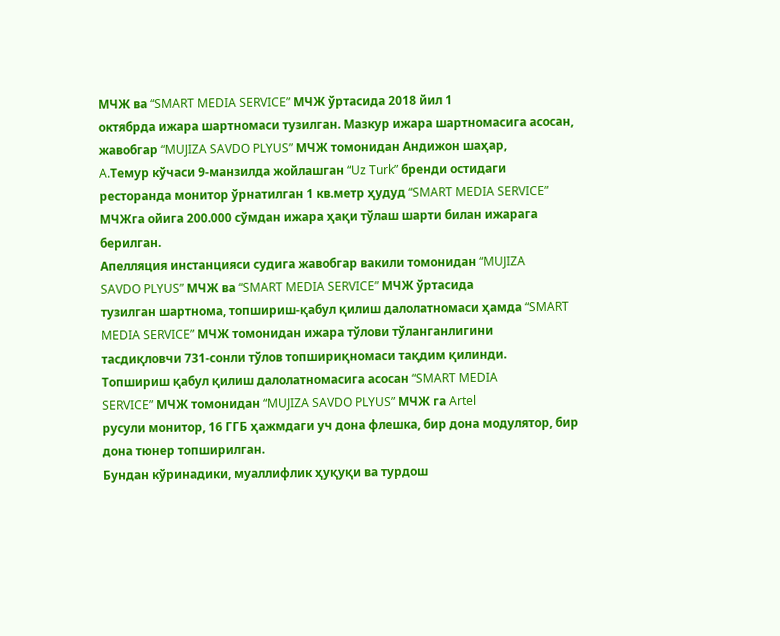МЧЖ ва “SMART MEDIA SERVICE” МЧЖ ўртасида 2018 йил 1
октябрда ижара шартномаси тузилган. Мазкур ижара шартномасига асосан,
жавобгар “MUJIZA SAVDO PLYUS” МЧЖ томонидан Андижон шаҳар,
A.Темур кўчаси 9-манзилда жойлашган “Uz Turk” бренди остидаги
ресторанда монитор ўрнатилган 1 кв.метр ҳудуд “SMART MEDIA SERVICE”
МЧЖга ойига 200.000 сўмдан ижара ҳақи тўлаш шарти билан ижарага
берилган.
Апелляция инстанцияси судига жавобгар вакили томонидан “MUJIZA
SAVDO PLYUS” МЧЖ ва “SMART MEDIA SERVICE” МЧЖ ўртасида
тузилган шартнома, топшириш-қабул қилиш далолатномаси ҳамда “SMART
MEDIA SERVICE” МЧЖ томонидан ижара тўлови тўланганлигини
тасдиқловчи 731-сонли тўлов топшириқномаси тақдим қилинди.
Топшириш қабул қилиш далолатномасига асосан “SMART MEDIA
SERVICE” МЧЖ томонидан “MUJIZA SAVDO PLYUS” МЧЖ га Artel
русули монитор, 16 ГГБ ҳажмдаги уч дона флешка, бир дона модулятор, бир
дона тюнер топширилган.
Бундан кўринадики, муаллифлик ҳуқуқи ва турдош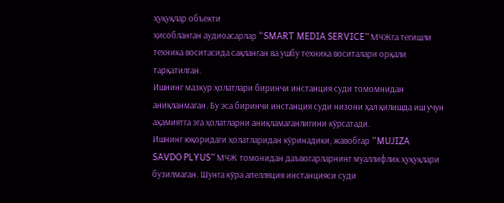ҳуқуқлар объекти
ҳисобланган аудиоасарлар “SMART MEDIA SERVICE” МЧЖга тегишли
техника воситасида сақланган ва ушбу техника воситалари орқали
тарқатилган.
Ишнинг мазкур ҳолатлари биринчи инстанция суди томомнидан
аниқланмаган. Бу эса биринчи инстанция суди низони ҳал қилишда иш учун
аҳамиятга эга ҳолатларни аниқламаганлигини кўрсатади.
Ишнинг юқоридаги ҳолатларидан кўринадики, жавобгар “MUJIZA
SAVDO PLYUS” МЧЖ томонидан даъвогарларнинг муаллифлик ҳуқуқлари
бузилмаган. Шунга кўра апелляция инстанцияси суди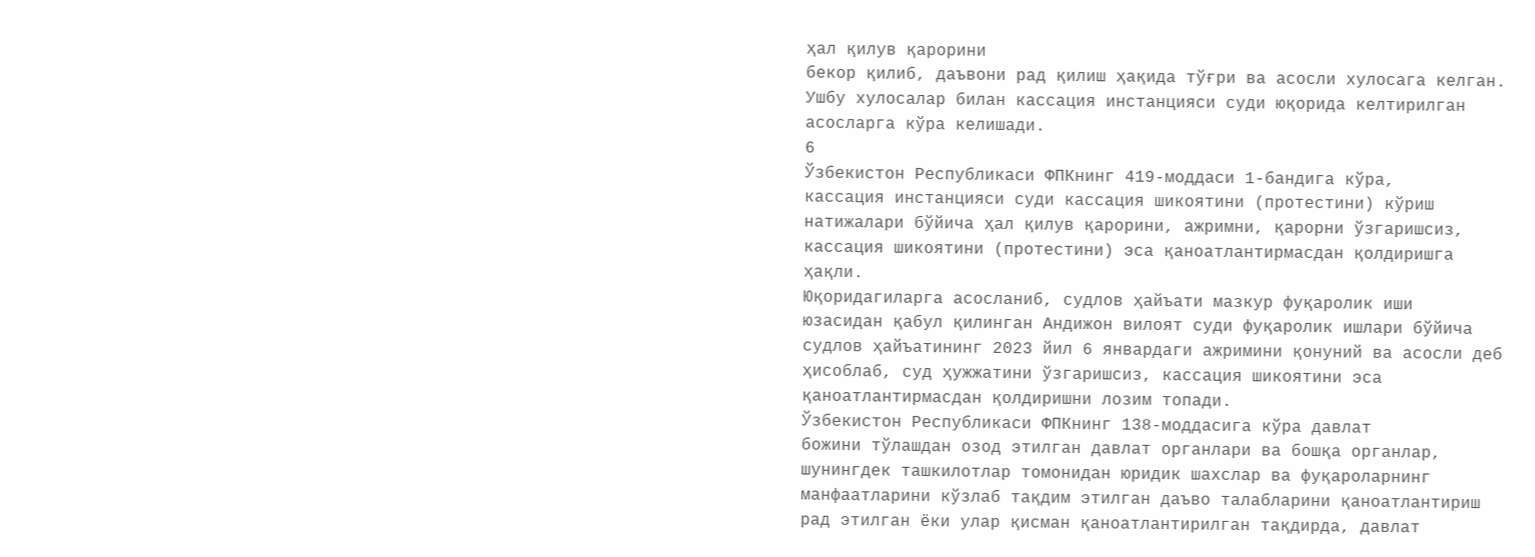ҳал қилув қарорини
бекор қилиб, даъвони рад қилиш ҳақида тўғри ва асосли хулосага келган.
Ушбу хулосалар билан кассация инстанцияси суди юқорида келтирилган
асосларга кўра келишади.
6
Ўзбекистон Республикаси ФПКнинг 419-моддаси 1-бандига кўра,
кассация инстанцияси суди кассация шикоятини (протестини) кўриш
натижалари бўйича ҳал қилув қарорини, ажримни, қарорни ўзгаришсиз,
кассация шикоятини (протестини) эса қаноатлантирмасдан қолдиришга
ҳақли.
Юқоридагиларга асосланиб, судлов ҳайъати мазкур фуқаролик иши
юзасидан қабул қилинган Андижон вилоят суди фуқаролик ишлари бўйича
судлов ҳайъатининг 2023 йил 6 январдаги ажримини қонуний ва асосли деб
ҳисоблаб, суд ҳужжатини ўзгаришсиз, кассация шикоятини эса
қаноатлантирмасдан қолдиришни лозим топади.
Ўзбекистон Республикаси ФПКнинг 138-моддасига кўра давлат
божини тўлашдан озод этилган давлат органлари ва бошқа органлар,
шунингдек ташкилотлар томонидан юридик шахслар ва фуқароларнинг
манфаатларини кўзлаб тақдим этилган даъво талабларини қаноатлантириш
рад этилган ёки улар қисман қаноатлантирилган тақдирда, давлат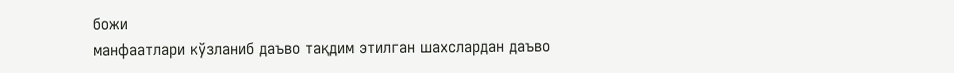божи
манфаатлари кўзланиб даъво тақдим этилган шахслардан даъво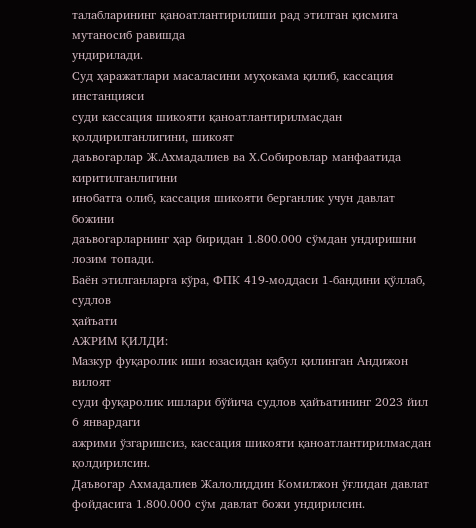талабларининг қаноатлантирилиши рад этилган қисмига мутаносиб равишда
ундирилади.
Суд ҳаражатлари масаласини муҳокама қилиб, кассация инстанцияси
суди кассация шикояти қаноатлантирилмасдан қолдирилганлигини, шикоят
даъвогарлар Ж.Ахмадалиев ва Х.Собировлар манфаатида киритилганлигини
инобатга олиб, кассация шикояти берганлик учун давлат божини
даъвогарларнинг ҳар биридан 1.800.000 сўмдан ундиришни лозим топади.
Баён этилганларга кўра, ФПК 419-моддаси 1-бандини қўллаб, судлов
ҳайъати
АЖРИМ ҚИЛДИ:
Мазкур фуқаролик иши юзасидан қабул қилинган Андижон вилоят
суди фуқаролик ишлари бўйича судлов ҳайъатининг 2023 йил 6 январдаги
ажрими ўзгаришсиз, кассация шикояти қаноатлантирилмасдан қолдирилсин.
Даъвогар Ахмадалиев Жалолиддин Комилжон ўғлидан давлат
фойдасига 1.800.000 сўм давлат божи ундирилсин.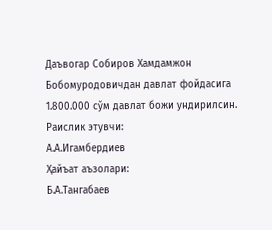Даъвогар Собиров Хамдамжон Бобомуродовичдан давлат фойдасига
1.800.000 сўм давлат божи ундирилсин.
Раислик этувчи:
А.А.Игамбердиев
Ҳайъат аъзолари:
Б.А.Тангабаев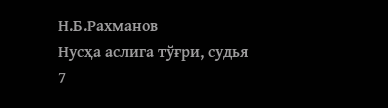Н.Б.Рахманов
Нусҳа аслига тўғри, судья
7